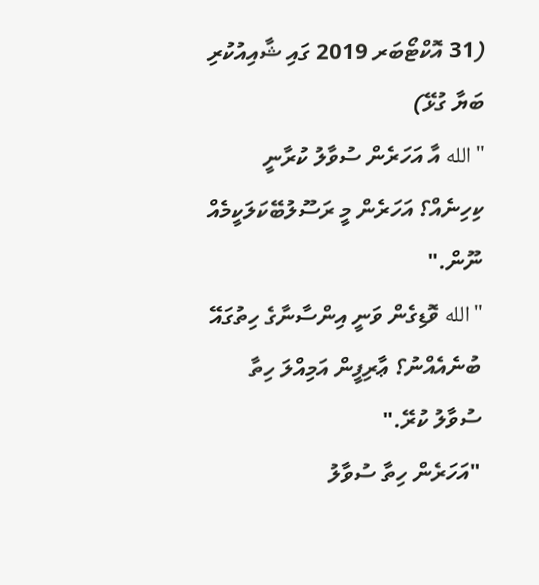(31 އޮކްޓޯބަރ 2019 ގައި ޝާއިއުކުރި ބަޔާ ގުޅޭ)
"الله އާ އަހަރެން ސުވާލު ކުރާނީ ކިހިނެއް؟ އަހަރެން މީ ރަސޫލުބޭކަލަކީމެއް ނޫން."
"الله ވޮޑިގެން ވަނީ އިންސާނާގެ ހިތުގައޭ ބުނެއެއްނު؟ ޢާރިފީން އަމިއްލަ ހިތާ ސުވާލު ކުރޭ."
"އަހަރެން ހިތާ ސުވާލު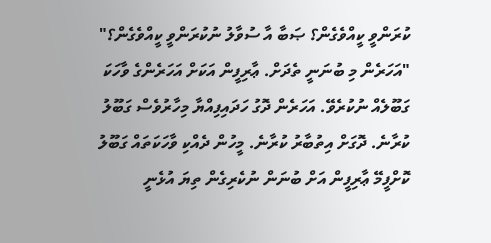ކުރަންވީ ކީއްވެގެން؟ ޞަބާ އާ ސުވާލު ނުކުރަންވީ ކީއްވެގެން؟"
"އަހަރެން މި ބުނަނީ ތެދަށް. ޢާރިފީން އަކަށް އަހަރެންގެ ވާހަކަ ގަބޫލެއް ނުކުރެވޭ. އަހަރެން ދޮގު ހަދައިފިއްޔާ މިހާރުވެސް ގަބޫލު ކުރާނެ. ދޮގަށް އިތުބާރު ކުރާނެ. މީހުން ދެއްކި ވާހަކަތައް ގަބޫލު ކޮށްފީމޭ ޢާރިފީން އަށް ބުނަން ނުކެރިގެން ތިޔަ އުޅެނީ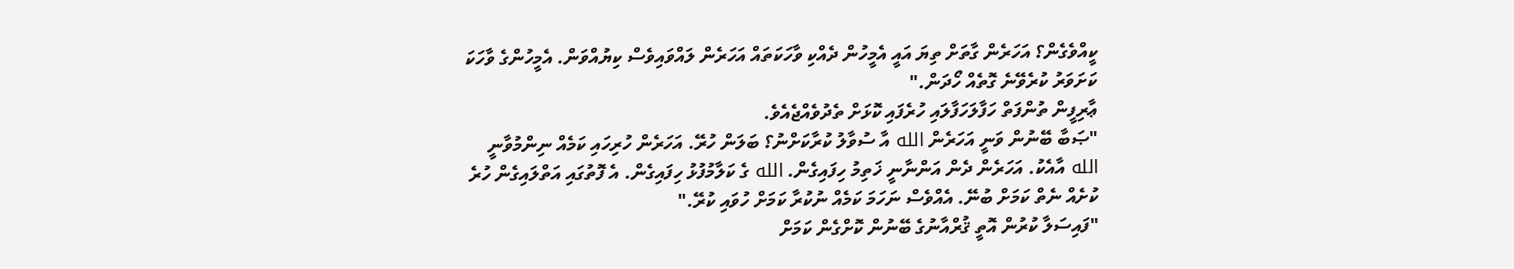ކީއްވެގެން؟ އަހަރެން ގާތަށް ތިޔަ އައީ އެމީހުން ދެއްކި ވާހަކަތައް އަހަރެން ލައްވައިވެސް ކިޔުއްވަން. އެމީހުންގެ ވާހަކަ ކަށަވަރު ކުރެވޭނެ ގޮތެއް ހޯދަން."
ޢާރިފީން ތުންފަތް ހަފާލަހަފާލައި ހުރެފައި ކޮޅަށް ތެދުވެއްޖެއެވެ.
"ޞަބާ ބޭނުން ވަނީ އަހަރެން الله އާ ސުވާލު ކުރާކަށްނު؟ ބަލަން ހުރޭ. އަހަރެން ހުރިހައި ކަމެއް ނިންމުވާނީ الله އާއެކު. އަހަރެން ދެން އަންނާނީ ޚަތިމު ހިފައިގެން. الله ގެ ކަލާމުފުޅު ހިފައިގެން. އެ ފޮތުގައި އަތްލައިގެން ހުރެ ކުށެއް ނެތް ކަމަށް ބުނޭ. އެއްވެސް ނަހަމަ ކަމެއް ނުކުރާ ކަމަށް ހުވައި ކުރޭ."
"ފައިސަލާ ކުރުން އޮތީ ޤުރްއާނުގެ ބޭނުން ކޮށްގެން ކަމަށް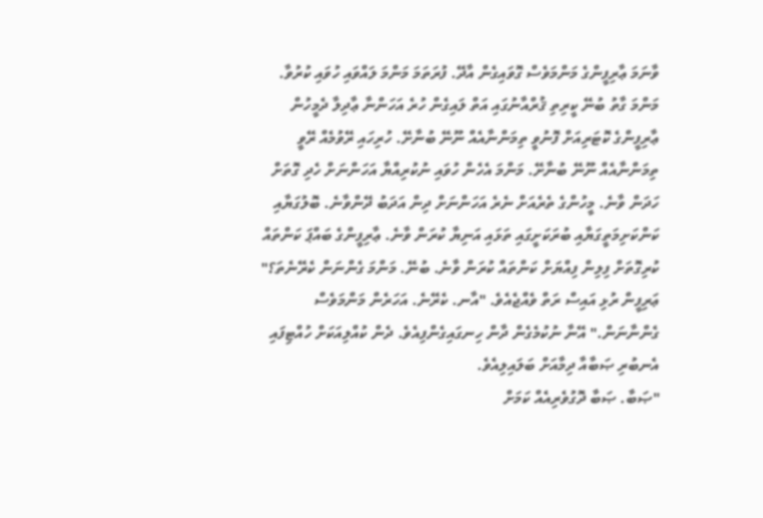ވާނަމަ ޢާރިފީންގެ މަންމަވެސް ގޮވައިގެން އާދޭ. ފުރަތަމަ މަންމަ ލައްވައި ހުވައި ކުރުވާ. މަންމަ ގާތު ބުނޭ ކީރިތި ޤުރްއާނުގައި އަތް ލައިގެން ހުރެ އަހަންނާ ޢާދިލާ ދެމީހުން ޢާރިފީންގެ ކޮޓަރިއަށް ފޮނުވީ ތިމަންނާއެއް ނޫނޭ ބުނާށޭ. ހުރިހައި ރޭވުމެއް ރޭވީ ތިމަންނާއެއް ނޫނޭ ބުނާށޭ. މަންމަ އެހެން ހުވައި ނުކުރިއްޔާ އަހަންނަށް ހެދި ގޮތަށް ހަދަން ވާނެ. މީހުންގެ ތެރެއަށް ނެރެ އަހަންނަށް ދިން އަދަބު ދޭންވާނެ. ބޮލުގަޔާއި ކަންކަށިމަތީގަޔާއި ބުރަކަށީގައި ތަޅައި އަނިޔާ ކުރަން ވާނެ. ޢާރިފީންގެ ބައްޕަ ކަންތައް ކުރިގޮތަށް ފިލިން ފިއްޔަށް ކަންތައް ކުރަން ވާނެ. ބުނޭ. މަންމަ ގެންނަން ކެރޭނެތަ؟"
ޢަރިފީން ރުޅި އައިސް ރަތް ވެއްޖެއެވެ. "އާނ. ކެރޭނެ. އަހަރެން މަންމަވެސް ގެންނާނަން." އޭނާ ނުކުމެގެން ދާން ހިނގައިގެންފިއެވެ. ދެން ކުއްލިއަކަށް ހުއްޓިފައި އެނބުރި ޞަބާއާ ދިމާއަށް ބަލައިލިއެވެ.
"ޞަބާ. ޞަބާ ދޮގުވެރިއެއް ކަމަށް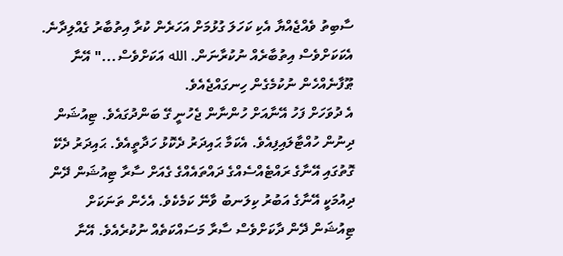ސާބިތު ވެއްޖެއްޔާ އެކި ކަހަލަ ގުޅުމަށް އަހަރެން ކުރާ އިތުބާރު ގެއްލިދާނެ. އެކަކަށްވެސް އިތުބާރެއް ނުކުރާނަން. الله އަކަށްވެސް..." އޭނާ ޠޫފާނެއްހެން ނުކުމެގެން ހިނގައްޖެއެވެ.
އެ ދުވަހަށް ފަހު އޭނާއަށް ހުންނާން ޖެހުނީ ގޭ ބަންދުގައެވެ. ޓިއުޝަން ދިނުން ހުއްޓާލައިފިއެވެ. އެކަމާ ޙައިދަރު ދެކޮޅު ހަދާތީއެވެ. ޙައިދަރު ދެކޭ ގޮތުގައި އޭނާގެ ރައްޓެއްސެއްގެ ދައްތައެއްގެ ގެއަށް ސާރާ ޓިއުޝަން ދޭން ދިއުމަކީ އޭނާގެ އަބުރު ކިލަނބު ވާނޭ ކަމެކެވެ. އެހެން ތަނަކަށް ޓިއުޝަން ދޭން ދާކަށްވެސް ސާރާ މަސައްކަތެއް ނުކުރެއެވެ. އޭނާ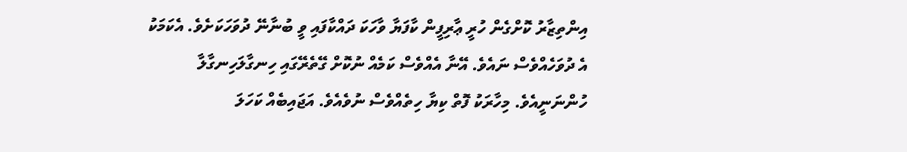އިންތިޒާރު ކޮށްގެން ހުރީ ޢާރިފީން ކާފަޔާ ވާހަކަ ދައްކާފައި ވީ ބުނާނޭ ދުވަހަކަށެވެ. އެކަމަކު އެ ދުވަހެއްވެސް ނައެވެ. އޭނާ އެއްވެސް ކަމެއް ނުކޮށް ގޭތެރޭގައި ހިނގާލަހިނގާލާ ހުންނަނީއެވެ. މިހާރަކު ފޮތް ކިޔާ ހިތެއްވެސް ނުވެއެވެ. އަޖައިބެއް ކަހަލަ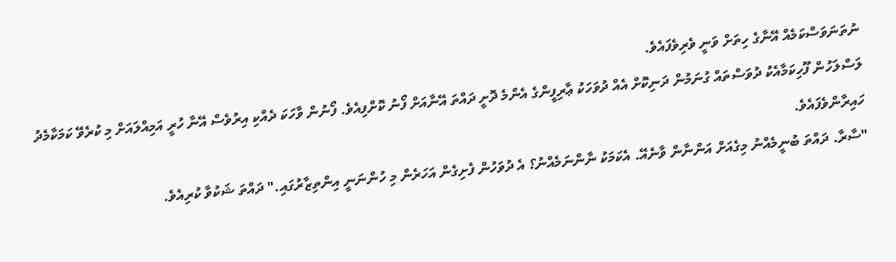ނުތަނަވަސްކަމެއް އޭނާގެ ހިތަށް ވަނީ ވެރިވެފައެވެ.
ލަސްލަހުން ފޫހިކަމާއެކު ދުވަސްތައް ގުނަމުން ދަނިކޮށް އެއް ދުވަހަކު ޢާރިފީންގެ އެންމެ ދޮށީ ދައްތަ އޭނާއަށް ފޯނު ކޮށްފިއެވެ. ފޯނުން ވާހަކަ ދެއްކި އިރުވެސް އޭނާ ހުރީ އަމިއްލައަށް މި ކުރެވޭ ކަމަކާމެދު ހައިރާންވެފައެވެ.
"ސާރާ. ދައްތަ ބުނީމެއްނު މިގެއަށް އަންނާން ވާނެއޭ. އެކަމަކު ނާންނަމެއްނު؟ އެ ދުވަހުން ފެށިގެން އަހަރެން މި ހުންނަނީ އިންތިޒާރުގައި." ދައްތަ ޝަކުވާ ކުރިއެވެ.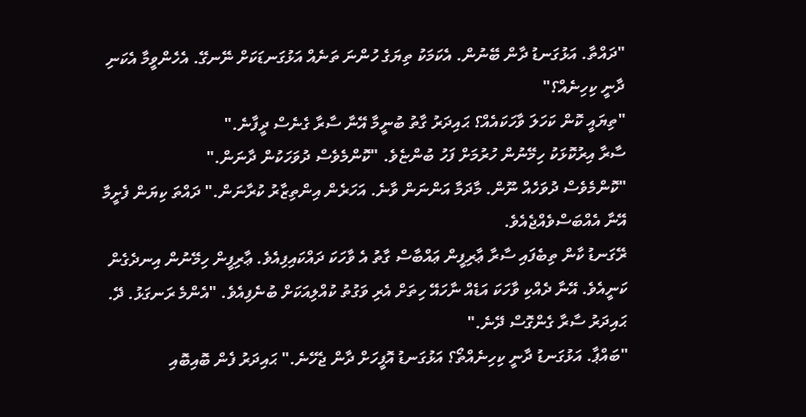"ދައްތާ. އަޅުގަނޑު ދާން ބޭނުން. އެކަމަކު ތިޔަގެ ހުންނަ ތަނެއް އަޅުގަނޑަކަށް ނޭނގޭ. އެހެންވީމާ އެކަނި ދާނީ ކިހިނެއް؟"
"ތިޔައީ ކޮން ކަހަލަ ވާހަކައެއް؟ ޙައިދަރު ގާތު ބުނީމާ އޭނާ ސާރާ ގެނެސް ދީފާނެ."
ސާރާ އިރުކޮޅަކު ހިމޭނުން ހުރުމަށް ފަހު ބުންޏެވެ. "ކޮންމެވެސް ދުވަހަކުން ދާނަން."
"ކޮންމެވެސް ދުވަހެއް ނޫން. މާދަމާ އަންނަން ވާނެ. އަހަރެން އިންތިޒާރު ކުރާނަން." ދައްތަ ކިޔަން ފެށީމާ އޭނާ އެއްބަސްވެއްޖެއެވެ.
ރޭގަނޑު ކާން ތިބެފައި ސާރާ ޢާރިފީން ޢައްބާސް ގާތު އެ ވާހަކަ ދައްކައިފިއެވެ. ޢާރިފީން ހިމޭނުން އިނދެގެން ކަނީއެވެ. އޭނާ ދެއްކި ވާހަކަ އަޑެއް ނާހައޭ ހިތަށް އެރި ވަގުތު ކުއްލިއަކަށް ބުނެފިއެވެ. "އެންމެ ރަނގަޅު. ދޭ. ޙައިދަރު ސާރާ ގެންގޮސް ދޭނެ."
"ބައްޕާ. އަޅުގަނޑު ދާނީ ކިހިނެއްތޯ؟ އަޅުގަނޑު އޮފީހަށް ދާން ޖެހޭނެ." ޙައިދަރު ފެން ބޮއިބޮއި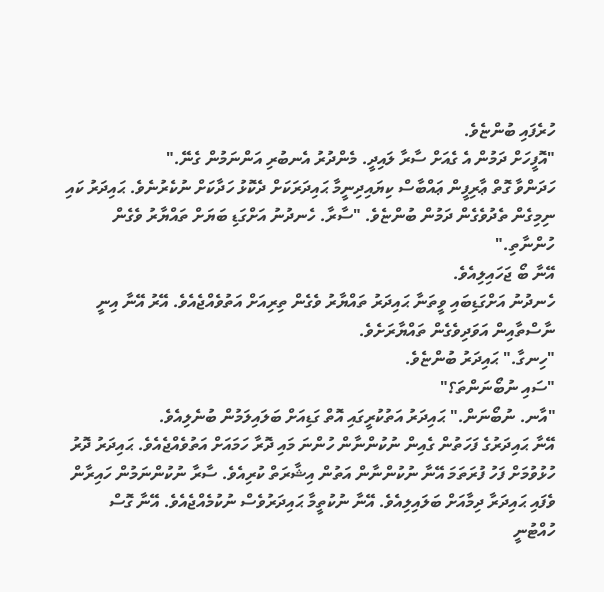ހުރެފައި ބުންޏެވެ.
"އޮފީހަށް ދަމުން އެ ގެއަށް ސާރާ ލައިދީ. މެންދުރު އެނބުރި އަންނަމުން ގެނޭ."
ހަދަންވާ ގޮތް ޢާރިފީން ޢައްބާސް ކިޔައިދިނީމާ ޙައިދަރަކަށް ދެކޮޅު ހަދާކަށް ނުކެރުނެވެ. ޙައިދަރު ކައި ނިމިގެން ތެދުވެގެން ދަމުން ބުންޏެވެ. "ސާރާ. ހެނދުނު އަށްގަޑި ބަޔަށް ތައްޔާރު ވެގެން ހުންނާތި."
އޭނާ ބޯ ޖަހައިލިއެވެ.
ހެނދުނު އަށްގަޑިބައި ވީތަނާ ޙައިދަރު ތައްޔާރު ވެގެން ތިރިއަށް އަތުވެއްޖެއެވެ. އޭރު އޭނާ އިނީ ނާސްތާއިން އަވަދިވެގެން ތައްޔާރަށެވެ.
"ހިނގާ." ޙައިދަރު ބުންޏެވެ.
"ސައި ނުބޯނަންތަ؟"
"އާނ. ނުބޯނަން." ޙައިދަރު އަތުކުރީގައި އޮތް ގަޑިއަށް ބަލައިލަމުން ބުނެލިއެވެ.
އޭނާ ޙައިދަރުގެ ފަހަތުން ގެއިން ނުކުންނާން ހުންނަ މައި ދޮރާ ހަމައަށް އަތުވެއްޖެއެވެ. ޙައިދަރު ދޮރު ހުޅުވުމަށް ފަހު ފުރަތަމަ އޭނާ ނުކުންނާން އަތުން އިޝާރަތް ކުރިއެވެ. ސާރާ ނުކުންނަމުން ހައިރާން ވެފައި ޙައިދަރާ ދިމާއަށް ބަލައިލިއެވެ. އޭނާ ނުކުތީމާ ޙައިދަރުވެސް ނުކުމެއްޖެއެވެ. އޭނާ ގޮސް ހުއްޓުނީ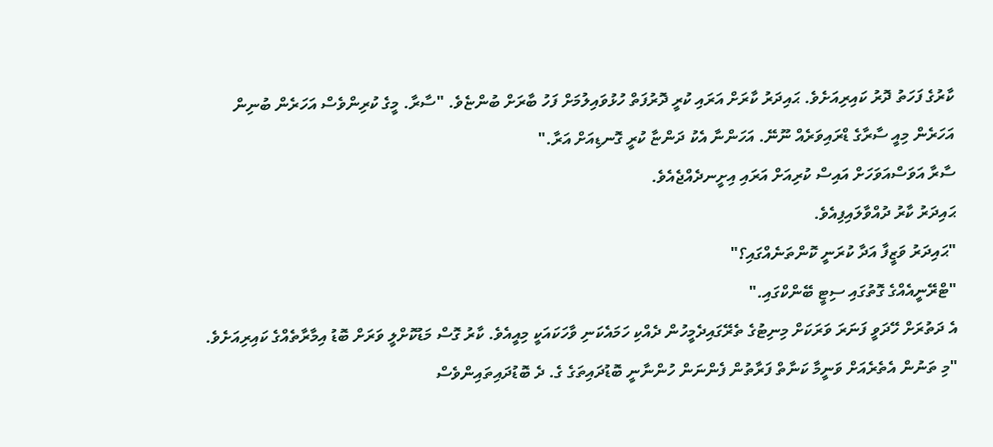ކާރުގެ ފަހަތު ދޮރު ކައިރިއަށެވެ. ޙައިދަރު ކާރަށް އަރައި ކުރީ ދޮރުފަތް ހުޅުވައިލުމަށް ފަހު ބާރަށް ބުންޏެވެ. "ސާރާ. މީގެ ކުރިންވެސް އަހަރެން ބުނިން އަހަރެން މިއީ ސާރާގެ ޑްރައިވަރެއް ނޫނޭ. އަހަންނާ އެކު ދަންޏާ ކުރީ ގޮނޑިއަށް އަރާ."
ސާރާ އަވަސްއަވަހަށް އައިސް ކުރިއަށް އަރައި އިށީނދެއްޖެއެވެ.
ޙައިދަރު ކާރު ދުއްވާލައިފިއެވެ.
"ޙައިދަރު ވަޒީފާ އަދާ ކުރަނީ ކޮންތަނެއްގައި؟"
"ޓްރޭނީއެއްގެ ގޮތުގައި ސިޓީ ބޭންކްގައި."
އެ ދަތުރަށް ހޭދަވީ ފަނަރަ ވަރަކަށް މިނިޓުގެ ތެރޭގައިދެމީހުން ދެއްކި ހަމައެކަނި ވާހަކައަކީ މިއީއެވެ. ކާރު ގޮސް މަޑުކޮށްލީ ވަރަށް ބޮޑު އިމާރާތެއްގެ ކައިރިއަށެވެ.
"މި ތަނުން އެތެރެއަށް ވަނީމާ ކަނާތް ފަރާތުން ފެންނަން ހުންނާނީ ބޮޑުދައިތަގެ ގެ. ދެ ބޮޑުދައިތައިންވެސް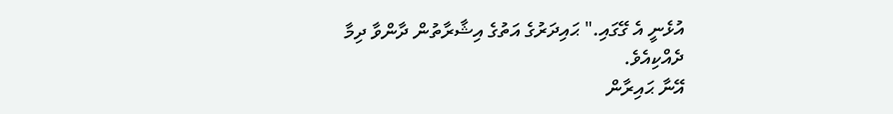އުޅެނީ އެ ގޭގައި." ޙައިދަރުގެ އަތުގެ އިޝާރާތުން ދާންވާ ދިމާ ދެއްކިއެވެ.
އޭނާ ޙައިރާން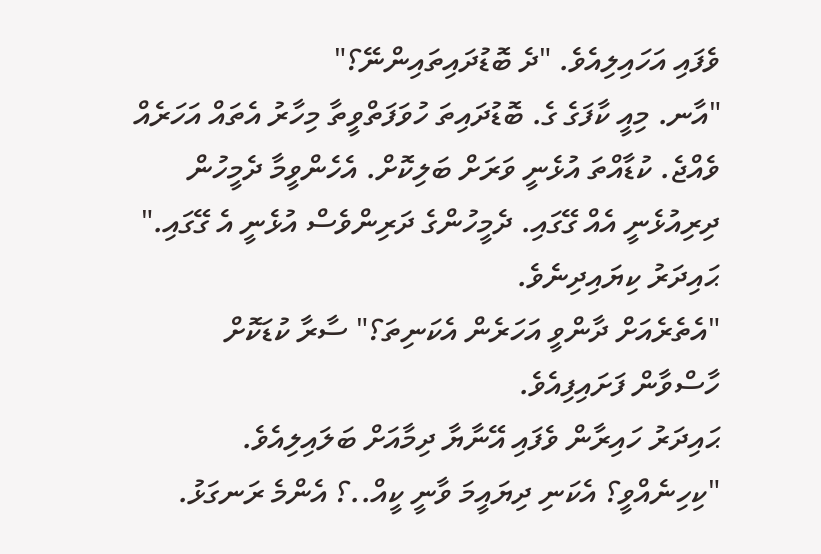ވެފައި އަހައިލިއެވެ. "ދެ ބޮޑުދައިތައިންނޭ؟"
"އާނ. މިއީ ކާފަގެ ގެ. ބޮޑުދައިތަ ހުވަފަތްވީތާ މިހާރު އެތައް އަހަރެއް ވެއްޖެ. ކުޑާއްތަ އުޅެނީ ވަރަށް ބަލިކޮށް. އެހެންވީމާ ދެމީހުން ދިރިއުޅެނީ އެއް ގޭގައި. ދެމީހުންގެ ދަރިންވެސް އުޅެނީ އެ ގޭގައި." ޙައިދަރު ކިޔައިދިނެވެ.
"އެތެރެއަށް ދާންވީ އަހަރެން އެކަނިތަ؟" ސާރާ ކުޑަކޮށް ހާސްވާން ފަށައިފިއެވެ.
ޙައިދަރު ހައިރާން ވެފައި އޭނާޔާ ދިމާއަށް ބަލައިލިއެވެ. "ކިހިނެއްވީ؟ އެކަނި ދިޔައީމަ ވާނީ ކީއް..؟ އެންމެ ރަނގަޅު.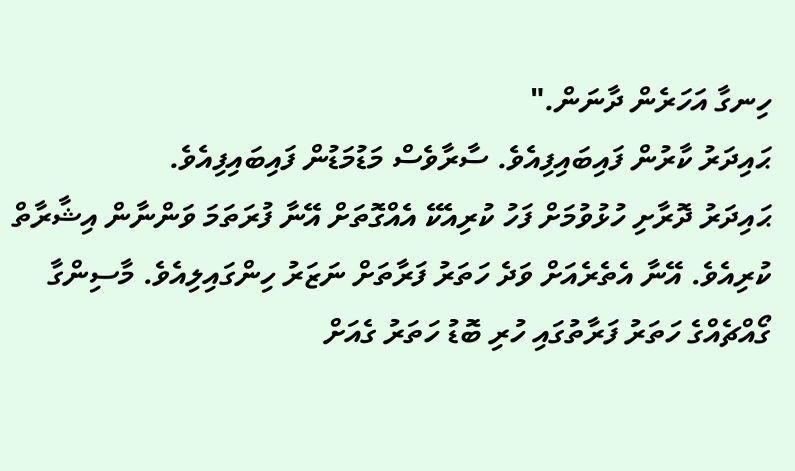ހިނގާ އަހަރެން ދާނަން."
ޙައިދަރު ކާރުން ފައިބައިފިއެވެ. ސާރާވެސް މަޑުމަޑުން ފައިބައިފިއެވެ.
ޙައިދަރު ދޮރާށި ހުޅުވުމަށް ފަހު ކުރިއެކޭ އެއްގޮތަށް އޭނާ ފުރަތަމަ ވަންނާން އިޝާރާތް ކުރިއެވެ. އޭނާ އެތެރެއަށް ވަދެ ހަތަރު ފަރާތަށް ނަޒަރު ހިންގައިލިއެވެ. މާސިންގާ ގޯއްޗެއްގެ ހަތަރު ފަރާތުގައި ހުރި ބޮޑު ހަތަރު ގެއަށް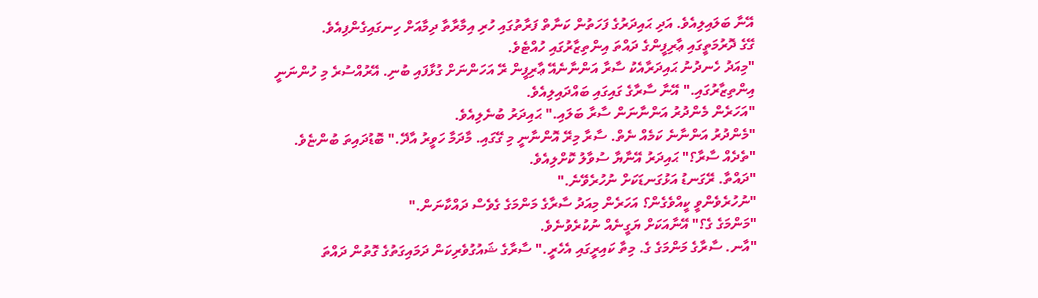އޭނާ ބަލައިލިއެވެ. އަދި ޙައިދަރުގެ ފަހަތުން ކަނާތް ފަރާތުގައި ހުރި އިމާރާތާ ދިމާއަށް ހިނގައިގެންފިއެވެ.
ގޭގެ ދޮރުމަތީގައި ޢާރިފީންގެ ދައްތަ އިންތިޒާރުގައި ހުއްޓެވެ.
"މިއަދު ހެނދުނު ޙައިދަރާއެކު ސާރާ އަންނާނެއޭ ޢާރިފީން ރޭ އަހަންނަށް ގުޅާފައި ބުނި. އޭރުއްސުރެ މި ހުންނަނީ އިންތިޒާރުގައި." އޭނާ ސާރާގެ ގައިގައި ބައްދައިލިއެވެ.
"އަހަރެން މެންދުރު އަންނާނަން ސާރާ ބަލައި." ޙައިދަރު ބުނެލިއެވެ.
"މެންދުރު އަންނާނެ ކަމެއް ނެތް. ސާރާ މިރޭ އޮންނާނީ މި ގޭގައި. މާދަމާ ހަވީރު އާދޭ." ބޮޑުދައިތަ ބުންޏެވެ.
"ތެދެއް ސާރާ؟" ޙައިދަރު އޭނާޔާ ސުވާލު ކޮށްލިއެވެ.
"ދައްތާ. ރޭގަނޑު އަޅުގަނޑަކަށް ނުހުރެވޭނެ."
"ނުހުރެވެންވީ ކީއްވެގެން؟ އަހަރެން މިއަދު ސާރާގެ މަންމަގެ ގެވެސް ދައްކާނަން."
"މަންމަގެ ގެ؟" އޭނާއަކަށް ޔަގީނެއް ނުކުރެވުނެވެ.
"އާނ. ސާރާގެ މަންމަގެ ގެ. މިތާ ކައިރީގައި އެހެރީ." ސާރާގެ ޝައުގުވެރިކަން ދަމައިގަތުގެ ގޮތުން ދައްތަ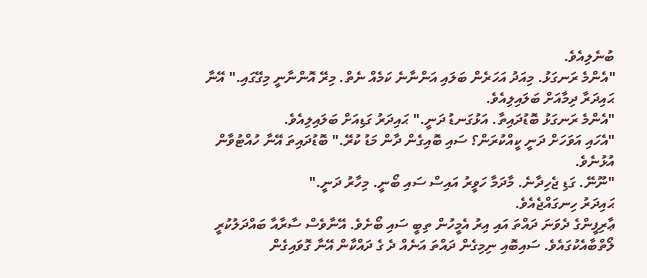ބުނެލިއެވެ.
"އެންމެ ރަނގަޅު. މިއަދު އަހަރެން ބަލައި އަންނާނެ ކަމެއް ނެތް. މިރޭ އޮންނާނީ މިގޭގައި." އޭނާ ޙައިދަރާ ދިމާއަށް ބަލައިލިއެވެ.
"އެންމެ ރަނގަޅު ބޮޑުދައިތާ. އަޅުގަނޑު ދަނީ." ޙައިދަރު ގަޑިއަށް ބަލައިލިއެވެ.
"އެހައި އަވަހަށް ދަނީ ކީއްކުރަން؟ ސައި ބޮއިގެން ދާން މަޑު ކުރޭ." ބޮޑުދައިތަ އޭނާ ހުއްޓުވާން އުޅުނެވެ.
"ނޫނޭ. ގަޑި ޖެހިދާނެ. މާދަމާ ހަވީރު އައިސް ސައި ބޯނީ. މިހާރު ދަނީ."
ޙައިދަރު ހިނގައްޖެއެވެ.
ޢާރިފީންގެ ދެވަނަ ދައްތަ އައި އިރު އެމީހުން ތިބީ ސައި ބޯށެވެ. އޭނާވެސް ސާރާއާ ބައްދަލުކުރީ ލޯތްބާއެކުގައެވެ. ސައިބޮއި ނިމިގެން ދައްތަ އަނެއް ދެ ގެ ދައްކާން އޭނާ ގޮވައިގެން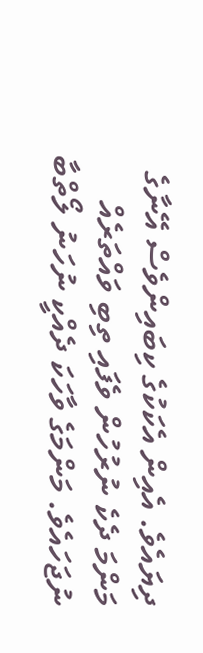ދިޔައެވެ. އެއިން އެކަކުގެ ކިބައިންވެސް އޭނާގެ މަންމަ ދެކެ ނުރުހުން ވެފައި ތިބި ވައްތަރެއް ނުޖަހައެވެ. މަންމަގެ ވާހަކަ ދެއްކީ ނުހަނު ލޯތްބާ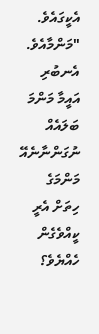އެކީގައެވެ.
"މަންމާއެވެ. އެނބުރި އައީމާ މަންމަ ބަލައެއް ނުގަންނާނެއޭ މަންމަގެ ހިތަށް އެރީ ކީއްވެގެން ހެއްޔެވެ؟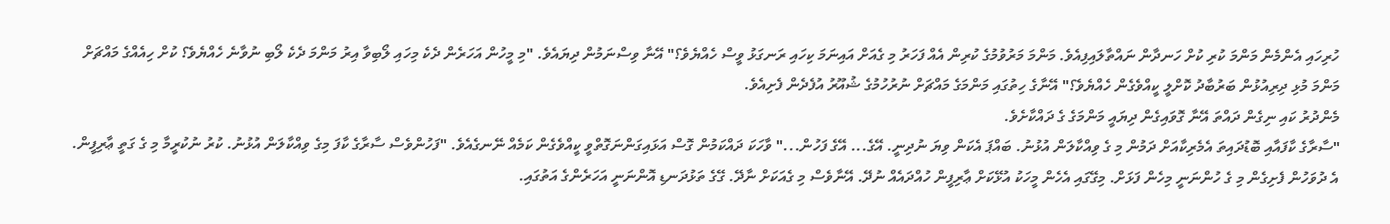ހުރިހައި އެންމެން މަންމަ ކުރި ކުށް ހަނދާން ނައްތާލައިފިއެވެ. މަންމަ މަރުވުމުގެ ކުރިން އެއް ފަހަރު މި ގެއަށް އައިނަމަ ކިހައި ރަނގަޅު ވީސް ހެއްޔެވެ؟" އޭނާ ވިސްނަމުން ދިޔައެވެ. "މި މީހުން އަހަރެން ދެކެ މިހައި ލޯބިވާ އިރު މަންމަ ދެކެ ލޯބި ނުވާނެ ހެއްޔެވެ؟ ކުށް ހިއެއްގެ މައްޗަށް މަންމަ މުޅި ދިރިއުޅުން ބަރުބާދު ކޮށްލީ ކީއްވެގެން ހެއްޔެވެ؟" އޭނާގެ ހިތުގައި މަންމަގެ މައްޗަށް ނުރުހުމުގެ ޝުއޫރު އުފެދެން ފެށިއެވެ.
މެންދުރު ކައި ނިގެން ދައްތަ އޭނާ ގޮވައިގެން ދިޔައީ މަންމަގެ ގެ ދައްކާށެވެ.
"ސާރާގެ ކާފައާއި ބޮޑުދައިތަ އެމެރިކާއަށް ދަމުން މި ގެ ވިއްކާލަން އުޅުނު. ބައްޕަ އެކަން ވިޔަ ނުދިނީ. އޭގެ... އޭގެ ފަހުން..." ވާހަކަ ދައްކަމުން ގޮސް އަޅައިގަންނަގޮތްވީ ކީއްވެގެން ކަމެއް ނޭނގެއެވެ. "ފަހުންވެސް ސާރާގެ ކާފަ މިގެ ވިއްކާލަން އުޅުނު. ކުރު ނުކުރީމާ މި ގެ ގަތީ ޢާރިފީން. އެ ދުވަހުން ފެށިގެން މި ގެ ހުންނަނީ މިހެން ފަޅަށް. މިގޭގައި އެހެން މީހަކު އުޅޭކަށް ޢާރިފީން ހުއްދައެއް ނުދޭ. އޭނާވެސް މި ގެއަކަށް ނާދޭ. ގޭގެ ތަޅުދަނޑި އޮންނަނީ އަހަރެންގެ އަތުގައި.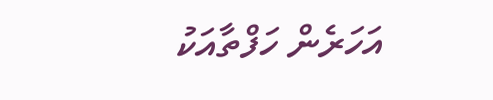އަހަރެން ހަފްތާއަކު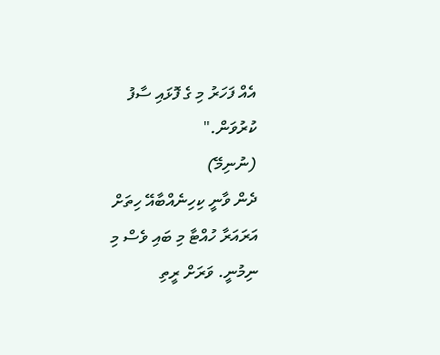އެއް ފަހަރު މި ގެ ފޮޅައި ސާފު ކުރުވަން."
(ނުނިމޭ)
ދެން ވާނީ ކިހިނެއްބާއޭ ހިތަށް އަރައަރާ ހުއްޓާ މި ބައި ވެސް މި ނިމުނީ. ވަރަށް ރީތި